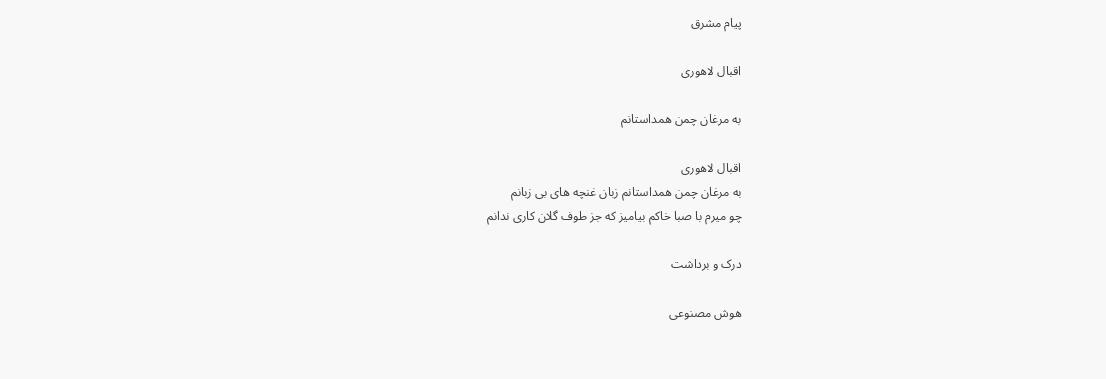پیام مشرق

اقبال لاهوری

به مرغان چمن همداستانم

اقبال لاهوری
به مرغان چمن همداستانم زبان غنچه های بی زبانم
چو میرم با صبا خاکم بیامیز که جز طوف گلان کاری ندانم

درک و برداشت

هوش مصنوعی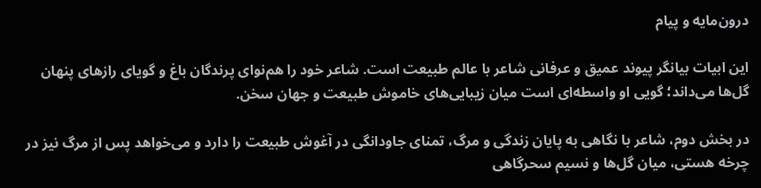درون‌مایه و پیام

این ابیات بیانگر پیوند عمیق و عرفانی شاعر با عالم طبیعت است. شاعر خود را هم‌نوای پرندگان باغ و گویای رازهای پنهان گل‌ها می‌داند؛ گویی او واسطه‌ای است میان زیبایی‌های خاموش طبیعت و جهان سخن.

در بخش دوم، شاعر با نگاهی به پایان زندگی و مرگ، تمنای جاودانگی در آغوش طبیعت را دارد و می‌خواهد پس از مرگ نیز در چرخه هستی، میان گل‌ها و نسیم سحرگاهی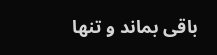باقی بماند و تنها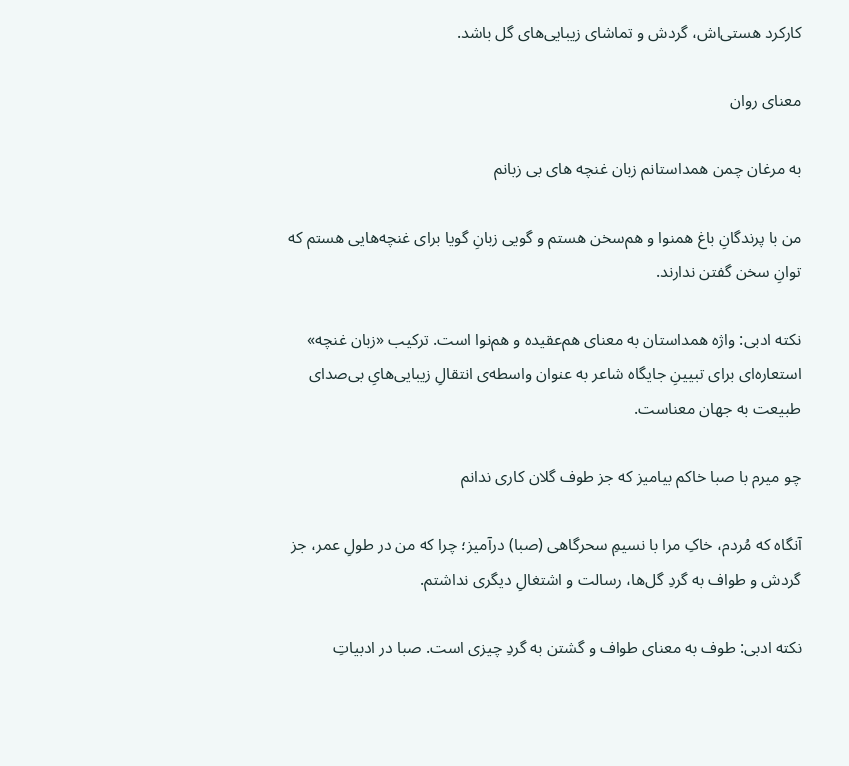کارکرد هستی‌اش، گردش و تماشای زیبایی‌های گل باشد.

معنای روان

به مرغان چمن همداستانم زبان غنچه های بی زبانم

من با پرندگانِ باغ همنوا و هم‌سخن هستم و گویی زبانِ گویا برای غنچه‌هایی هستم که توانِ سخن گفتن ندارند.

نکته ادبی: واژه همداستان به معنای هم‌عقیده و هم‌نوا است. ترکیب «زبان غنچه» استعاره‌ای برای تبیینِ جایگاه شاعر به عنوان واسطه‌ی انتقالِ زیبایی‌هایِ بی‌صدای طبیعت به جهان معناست.

چو میرم با صبا خاکم بیامیز که جز طوف گلان کاری ندانم

آنگاه که مُردم، خاکِ مرا با نسیمِ سحرگاهی (صبا) درآمیز؛ چرا که من در طولِ عمر، جز گردش و طواف به گردِ گل‌ها، رسالت و اشتغالِ دیگری نداشتم.

نکته ادبی: طوف به معنای طواف و گشتن به گردِ چیزی است. صبا در ادبیاتِ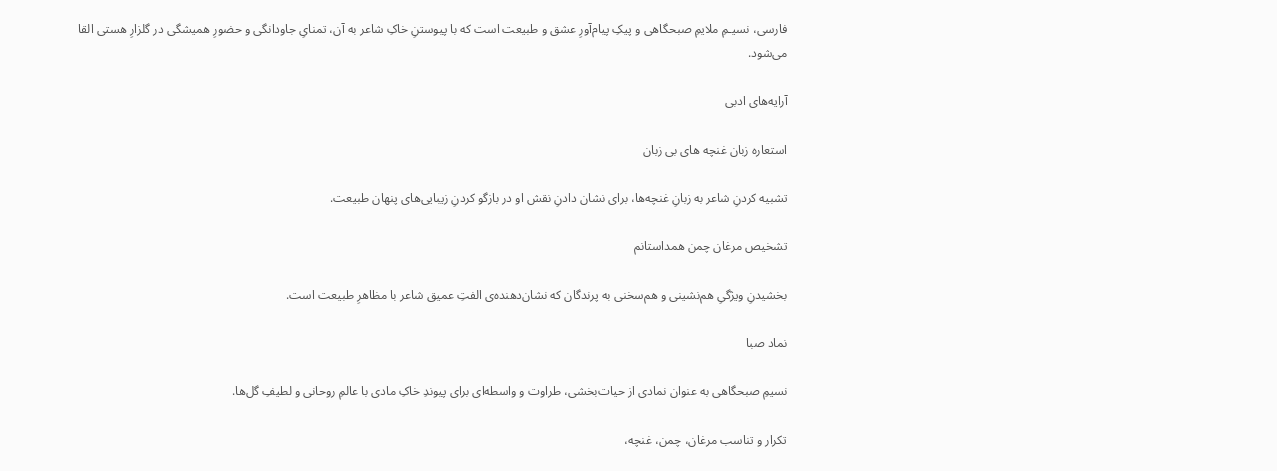فارسی، نسیـمِ ملایمِ صبحگاهی و پیکِ پیام‌آورِ عشق و طبیعت است که با پیوستنِ خاکِ شاعر به آن، تمنایِ جاودانگی و حضورِ همیشگی در گلزارِ هستی القا می‌شود.

آرایه‌های ادبی

استعاره زبان غنچه های بی زبان

تشبیه کردنِ شاعر به زبانِ غنچه‌ها، برای نشان دادنِ نقش او در بازگو کردنِ زیبایی‌های پنهان طبیعت.

تشخیص مرغان چمن همداستانم

بخشیدنِ ویژگیِ هم‌نشینی و هم‌سخنی به پرندگان که نشان‌دهنده‌ی الفتِ عمیق شاعر با مظاهرِ طبیعت است.

نماد صبا

نسیمِ صبحگاهی به عنوان نمادی از حیات‌بخشی، طراوت و واسطه‌ای برای پیوندِ خاکِ مادی با عالمِ روحانی و لطیفِ گل‌ها.

تکرار و تناسب مرغان، چمن، غنچه،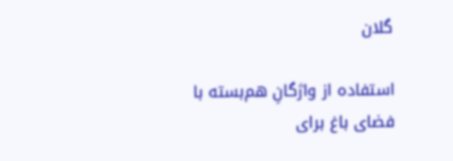گلان

استفاده از واژگانِ هم‌بسته با فضای باغ برای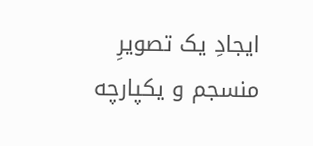ایجادِ یک تصویرِ منسجم و یکپارچه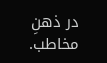در ذهنِ مخاطب.